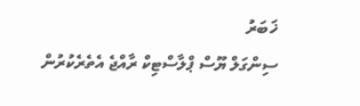ޚަބަރު
ސިންގަލް ޔޫސް ޕްލާސްޓިކް ރާއްޖެ އެތެރެކުރުން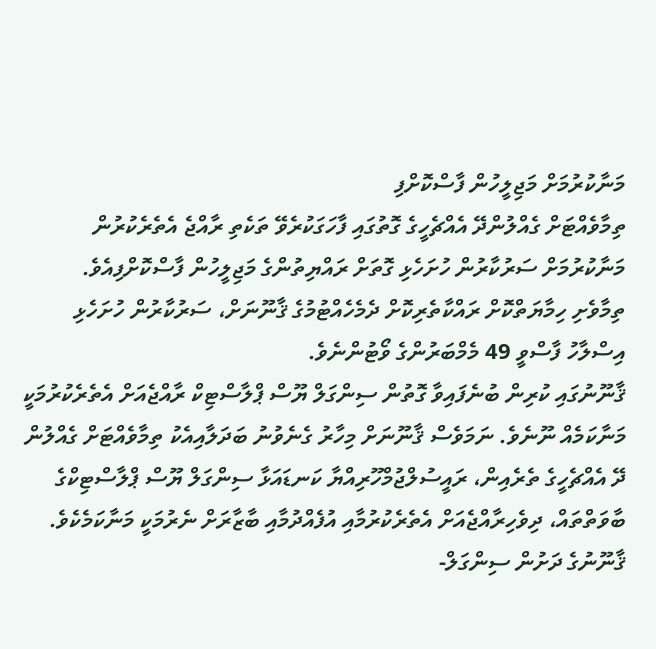މަނާކުރުމަށް މަޖިލީހުން ފާސްކޮށްފި
ތިމާވެއްޓަށް ގެއްލުންދޭ އެއްޗެހީގެ ގޮތުގައި ފާހަގަކުރެވޭ ތަކެތި ރާއްޖެ އެތެރެކުރުން މަނާކުރުމަށް ސަރުކާރުން ހުށަހެޅި ގޮތަށް ރައްޔިތުންގެ މަޖިލީހުން ފާސްކޮށްފިއެވެ.
ތިމާވެށި ހިމާޔަތްކޮށް ރައްކާތެރިކޮށް ދެމެހެއްޓުމުގެ ޤާނޫނަށް، ސަރުކާރުން ހުށަހެޅި އިސްލާހު ފާސްވީ 49 މެމްބަރުންގެ ވޯޓުންނެވެ.
ޤާނޫނުގައި ކުރިން ބުނެފައިވާ ގޮތުން ސިންގަލް ޔޫސް ޕްލާސްޓިކް ރާއްޖެއަށް އެތެރެކުރުމަކީ މަނާކަމެއް ނޫނެވެ. ނަމަވެސް ޤާނޫނަށް މިހާރު ގެނެވުނު ބަދަލާއިއެކު ތިމާވެއްޓަށް ގެއްލުން ދޭ އެއްޗެހީގެ ތެރެއިން، ރައީސުލްޖުމްހޫރިއްޔާ ކަނޑައަޅާ ސިންގަލް ޔޫސް ޕްލާސްޓިކްގެ ބާވަތްތައް، ދިވެހިރާއްޖެއަށް އެތެރެކުރުމާއި އުފެއްދުމާއި ބާޒާރަށް ނެރުމަކީ މަނާކަމެކެވެ.
ޤާނޫނުގެ ދަށުން ސިންގަލް-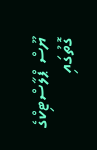ޔޫސް ޕްލާސްޓިކްގެ ގޮތުގައި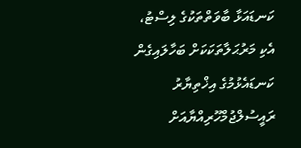ކަނޑައަޅާ ބާވަތްތަކުގެ ލިސްޓު، އެކި މަރުޙަލާތަކަކަށް ބަހާލައިގެން ކަނޑައެޅުމުގެ އިޚްތިޔާރު ރައީސުލްޖުމްހޫރިއްޔާއަށް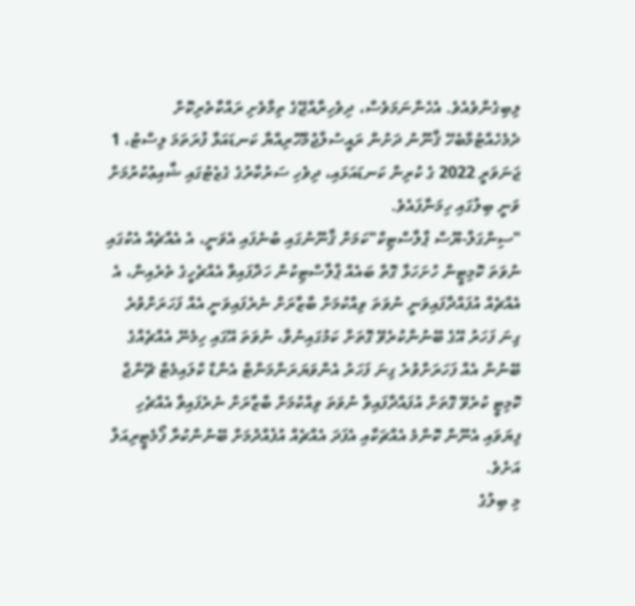ލިބިގެންވެއެވެ. އެހެންނަމަވެސް، ދިވެހިރާއްޖޭގެ ތިމާވެށި ރައްކާތެރިކޮށް ދެމެހެއްޓުމާބެހޭ ޤާނޫނު ދަށުން ރައީސުލްޖުމްހޫރިއްޔާ ކަނޑައަޅާ ފުރަތަމަ ލިސްޓު، 1 ޖަނަވަރީ 2022 ގެ ކުރިން ކަނޑައަޅައި، ދިވެހި ސަރުކާރުގެ ގެޒެޓުގައި ޝާއިޢުކުރުމަށް ވަނީ ބިލުގައި ހިމަނާފައެވެ.
"ސިންގަލް-ޔޫސް ޕްލާސްޓިކް"ކަމަށް ޤާނޫނުގައި ބުނެފައި އެވަނީ، އެ އެއްޗެއް އެކުގައި ނުވަތަ ކޮމިޓީން ހުށަހަޅާ ގޮތް ބައެއް ޕްލާސްޓިކުން ހަދާފައިވާ އެއްޗެހީގެ ތެރެއިން، އެ އެއްޗެއް އުފައްދާފައިވަނީ ނުވަތަ ވިއްކުމަށް ބާޒާރަށް ނެރެފައިވަނީ އެއް ފަހަރަށްވުރެ ގިނަ ފަހަރު އޭގެ ބޭނުންކުރެވޭ ގޮތަށް ކަމުގައިނުވާ، ނުވަތަ އޭގައި ހިމެނޭ އެއްޗެއްގެ ބޭނުން އެއް ފަހަރަށްވުރެ ގިނަ ފަހަރު އެންވަޔަރަންމަންޓް އެންޑް ކްލައިމެޓް ޗޭންޖް ކޮމިޓީ ކުރެވޭ ގޮތަށް އުފައްދާފައިވާ ނުވަތަ ވިއްކުމަށް ބާޒާރަށް ނެރެފައިވާ އެއްޗެހި ފިޔަވައި އެނޫން ކޮންމެ އެއްޗަކާއި އެފަދަ އެއްޗެއް އުފެއްދުމަށް ބޭނުންކުރާ ފޯމެޓީރިއަލް އަށެވެ.
މި ބިލުގެ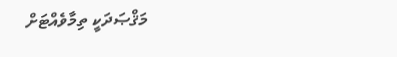މަޤްޞަދަކީ ތިމާވެއްޓަށް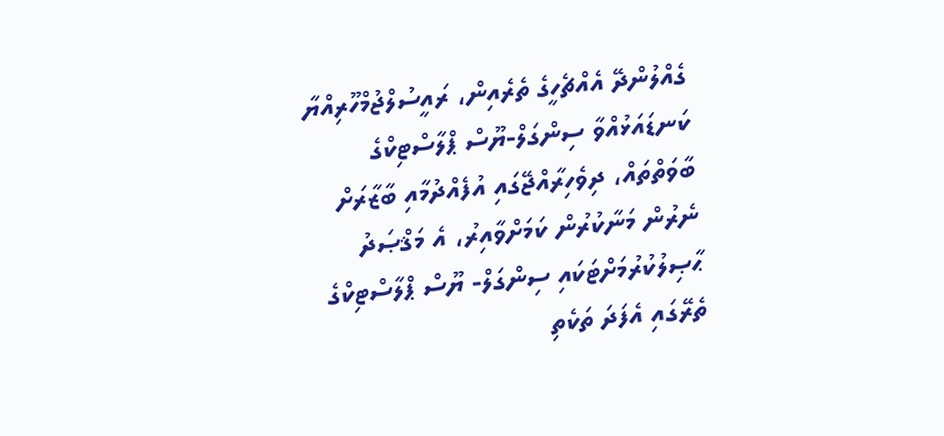ގެއްލުންދޭ އެއްޗެހީގެ ތެރެއިން، ރައީސުލްޖުމްހޫރިއްޔާ ކަނޑައަޅުއްވާ ސިންގަލް-ޔޫސް ޕްލާސްޓިކްގެ ބާވަތްތައް، ދިވެހިރާއްޖޭގައި އުފެއްދުމާއި ބާޒާރަށް ނެރުން މަނާކުރުން ކަމަށްވާއިރު، އެ މަޤްޞަދު ޙާޞިލުކުރުމަށްޓަކައި ސިންގަލް- ޔޫސް ޕްލާސްޓިކްގެ ތެރޭގައި އެފަދަ ތަކެތި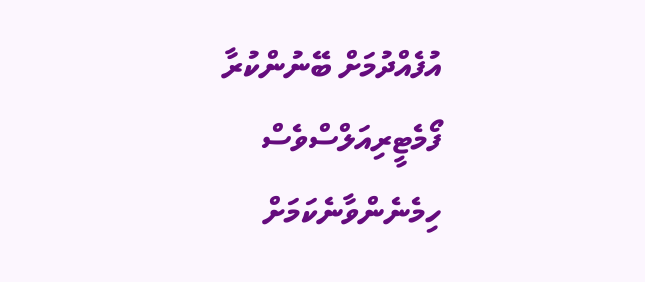އުފެއްދުމަށް ބޭނުންކުރާ ފޯމެޓީރިއަލްސްވެސް ހިމެނެންވާނެކަމަށް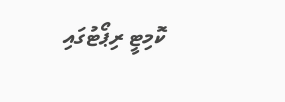ކޮމިޓީ ރިޕޯޓުގައި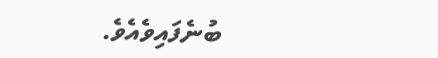ބުނެފައިވެއެވެ.